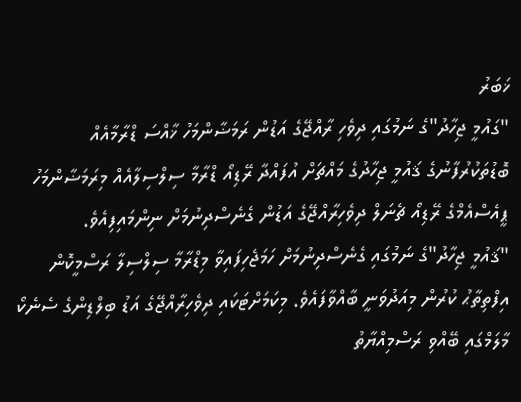ޚަބަރު
"ގައުމީ ޖިހާދު"ގެ ނަމުގައި ދިވެހި ރާއްޖޭގެ އަޑުން ރަމަޟާންމަހު ޚާއްސަ ޑްރާމާއެއް
ބޮޑުތަކުރުފާނުގެ ޤައުމީ ޖިހާދުގެ މައްޗަށް އުފައްދާ ރޭޑިއޯ ޑްރާމާ ސިލްސިލާއެއް މިރަމަޟާންމަހު ޕީއެސްއެމްގެ ރޭޑިއޯ ޗެނަލް ދިވެހިރާއްޖޭގެ އަޑުން ގެނެސްދިނުމަށް ނިންމައިފިއެވެ.
"ޤައުމީ ޖިހާދު"ގެ ނަމުގައި ގެނެސްދިނުމަށް ހަމަޖެހިފައިވާ މިޑްރާމާ ސިލްސިލާ ރަސްމީކޮން އިފްތިތާޙު ކުރުން މިއަދުވަނީ ބާއްވާފައެވެ. މިކަމަށްޓަކައި ދިވެހިރާއްޖޭގެ އަޑު ބިލްޑިންގެ ސެނެކޯ މާލަމްގައި ބޭއްވި ރަސްމިއްޔާތު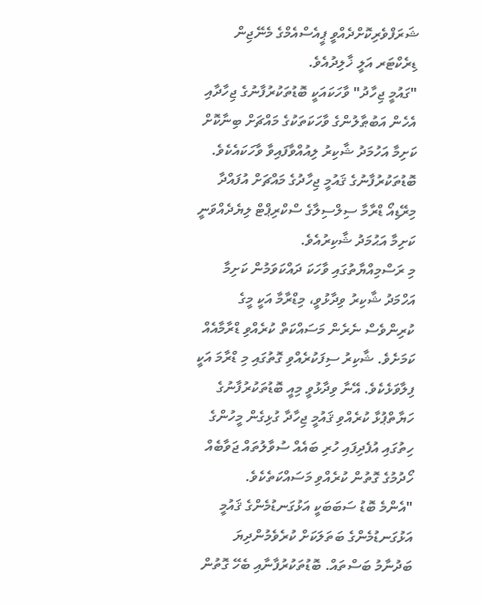ޝަރަފްވެރިކޮށްދެއްވީ ޕީއެސްއެމްގެ މެނޭޖިން ޑިރެކްޓަރ އަލީ ޚާލިދުއެވެ.
"ގައުމީ ޖިހާދު" ވާހަކައަކީ ބޮޑުތަކުރުފާނުގެ ޖިހާދާއި އެހެން އަބުޠާލުންގެ ވާހަކަތަކުގެ މައްޗަށް ބިނާކޮށް ކަށިމާ އަހުމަދު ޝާކިރު ލިއުއްވާފައިވާ ވާހަކައެކެވެ.
ބޮޑުތަކުރުފާނުގެ ޤައުމީ ޖިހާދުގެ މައްޗަށް އުފައްދާ މިރޭޑިއޯ ޑްރާމާ ސިލްސިލާގެ ސްކްރިޕްޓް ލިޔެދެއްވަނީ ކަށިމާ އަޙުމަދު ޝާކިރުއެވެ.
މި ރަސްމިއްޔާތުގައި ވާހަކަ ދައްކަވަމުން ކަށިމާ އަހްމަދު ޝާކިރު ވިދާޅުވީ، މިޑްރާމާ އަކީ މީގެ ކުރިންވެސް ނެރެން މަސައްކަތް ކުރެއްވި ޑްރާމާއެއް ކަމަށެވެ. ޝާކިރު ސިފަކުރެއްވި ގޮތުގައި މި ޑްރާމަ އަކީ ފިލާވަޅެކެވެ. އޭނާ ވިދާޅުވީ މިއީ ބޮޑުތަކުރުފާނުގެ ހަޔާތްޕުޅާ ކުރެއްވި ޤައުމީ ޖިހާދާ ގުޅިގެން މީހުންގެ ހިތުގައި އުފެދިފައި ހުރި ބައެއް ސުވާލުތައް ޖަވާބެއް ހޯދުމުގެ ގޮތުން ކުރެއްވި މަސައްކަތެކެވެ.
"އެންމެ ބޮޑު ސަބަބަކީ އަޅުގަނޑުމެންގެ ޤައުމީ އަޅުގަނޑުމެންގެ ބަތަލަކަށް ކުރެވެމުންދިޔަ ބަދުނާމު ބަސްތައް. ބޮޑުތަކުރުފާނާއި ބެހޭ ގޮތުން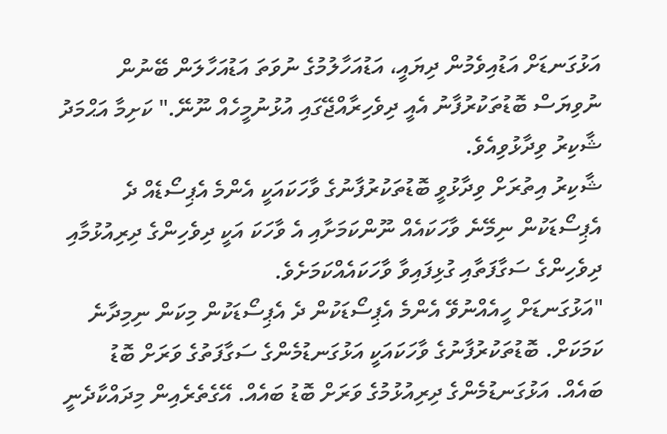އަޅުގަނޑަށް އަޑުއިވެމުން ދިޔައީ، އަޑުއަހާލުމުގެ ނުވަތަ އަޑުއަހާލަން ބޭނުން ނުވިޔަސް ބޮޑުތަކުރުފާނު އެއީ ދިވެހިރާއްޖޭގައި އުޅުނުމީހެއް ނޫނޭ." ކަށިމާ އަޙްމަދު ޝާކިރު ވިދާޅުވިއެވެ.
ޝާކިރު އިތުރަށް ވިދާޅުވީ ބޮޑުތަކުރުފާނުގެ ވާހަކައަކީ އެންމެ އެޕިސޯޑެއް ދެ އެޕިސޯޑަކުން ނިމޭނެ ވާހަކައެއް ނޫންކަމަށާއި އެ ވާހަކަ އަކީ ދިވެހިންގެ ދިރިއުޅުމާއި ދިވެހިންގެ ސަގާފަތާއި ގުޅިފައިވާ ވާހަކައެއްކަމަށެވެ.
"އަޅުގަނޑަށް ހީއެއްނުވޭ އެންމެ އެޕިސޯޑަކުން ދެ އެޕިސޯޑަކުން މިކަން ނިމިދާނެ ކަމަކަށް. ބޮޑުތަކުރުފާނުގެ ވާހަކައަކީ އަޅުގަނޑުމެންގެ ސަގާފަތުގެ ވަރަށް ބޮޑު ބައެއް. އަޅުގަނޑުމެންގެ ދިރިއުޅުމުގެ ވަރަށް ބޮޑު ބައެއް. އޭގެތެރެއިން މިދައްކާދެނީ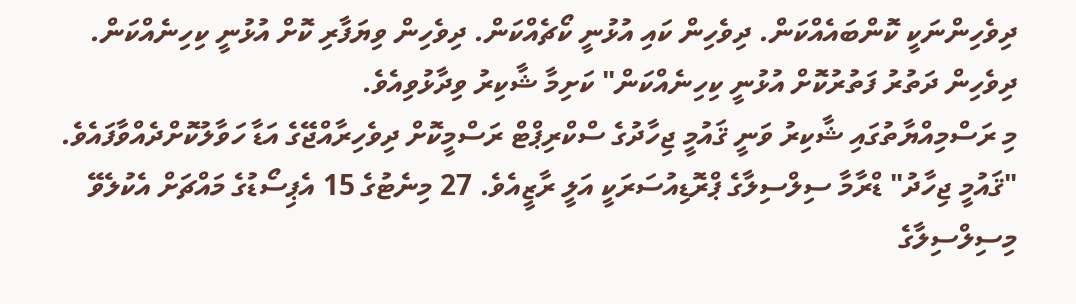ދިވެހިންނަކީ ކޮންބައެއްކަން. ދިވެހިން ކައި އުޅުނީ ކޯޗެއްކަން. ދިވެހިން ވިޔަފާރި ކޮށް އުޅުނީ ކިހިނެއްކަން. ދިވެހިން ދަތުރު ފަތުރުކޮށް އުޅުނީ ކިހިނެއްކަން" ކަށިމާ ޝާކިރު ވިދާޅުވިއެވެ.
މި ރަސްމިއްޔާތުގައި ޝާކިރު ވަނީ ޤައުމީ ޖިހާދުގެ ސްކްރިޕްޓް ރަސްމީކޮށް ދިވެހިރާއްޖޭގެ އަޑާ ހަވާލުކޮށްދެއްވާފައެވެ.
"ޤައުމީ ޖިހާދު" ޑްރާމާ ސިލްސިލާގެ ޕްރޮޑިއުސަރަކީ އަލީ ރާޒީއެވެ. 27 މިނެޓުގެ 15 އެޕިސޯޑުގެ މައްޗަށް އެކުލެވޭ މިސިލްސިލާގެ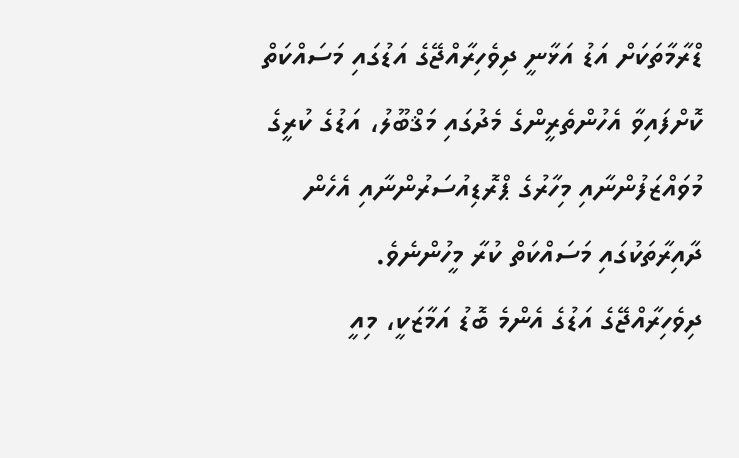ޑްރާމާތަކަށް އަޑު އަޅާނީ ދިވެހިރާއްޖޭގެ އަޑުގައި މަސައްކަތް ކޮށްފައިވާ އެހުންތެރީންގެ މެދުގައި މަޤްބޫލު، އަޑުގެ ކުރީގެ މުވައްޒަފުންނާއި މިހާރުގެ ޕްރޮޑިއުސަރުންނާއި އެހެން ދާއިރާތަކުގައި މަސައްކަތް ކުރާ މީހުންނެވެ.
ދިވެހިރާއްޖޭގެ އަޑުގެ އެންމެ ބޮޑު އަމާޒަކީ، މިއީ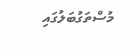މުސްތަގުބަލުގައި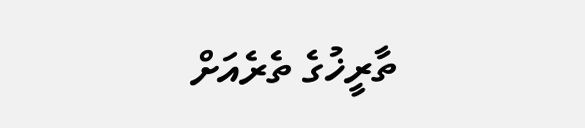ތާރީޚުގެ ތެރެއަށް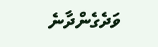ވަދެގެންދާނެ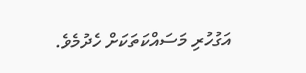އަގުހުރި މަސައްކަތަކަށް ހެދުމެވެ.